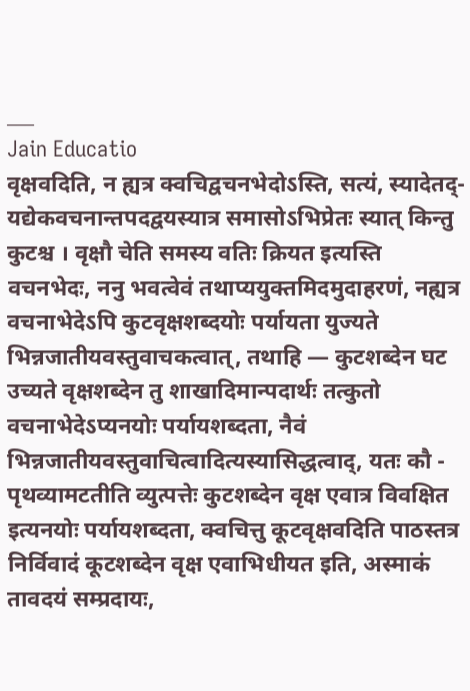___
Jain Educatio
वृक्षवदिति, न ह्यत्र क्वचिद्वचनभेदोऽस्ति, सत्यं, स्यादेतद्- यद्येकवचनान्तपदद्वयस्यात्र समासोऽभिप्रेतः स्यात् किन्तु कुटश्च । वृक्षौ चेति समस्य वतिः क्रियत इत्यस्ति वचनभेदः, ननु भवत्वेवं तथाप्ययुक्तमिदमुदाहरणं, नह्यत्र वचनाभेदेऽपि कुटवृक्षशब्दयोः पर्यायता युज्यते भिन्नजातीयवस्तुवाचकत्वात्, तथाहि — कुटशब्देन घट उच्यते वृक्षशब्देन तु शाखादिमान्पदार्थः तत्कुतो वचनाभेदेऽप्यनयोः पर्यायशब्दता, नैवं भिन्नजातीयवस्तुवाचित्वादित्यस्यासिद्धत्वाद्, यतः कौ - पृथव्यामटतीति व्युत्पत्तेः कुटशब्देन वृक्ष एवात्र विवक्षित इत्यनयोः पर्यायशब्दता, क्वचित्तु कूटवृक्षवदिति पाठस्तत्र निर्विवादं कूटशब्देन वृक्ष एवाभिधीयत इति, अस्माकं तावदयं सम्प्रदायः,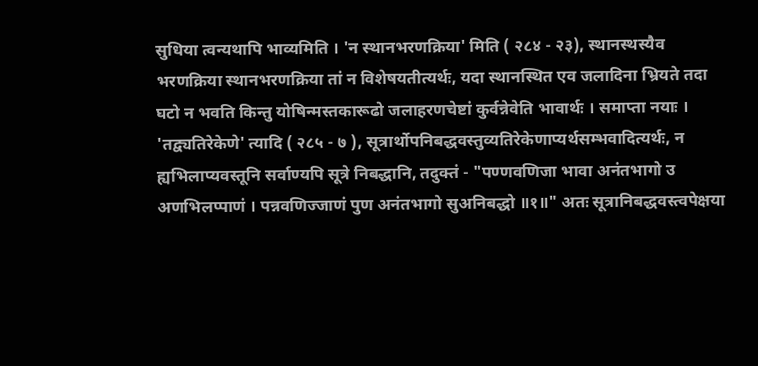सुधिया त्वन्यथापि भाव्यमिति । 'न स्थानभरणक्रिया' मिति ( २८४ - २३), स्थानस्थस्यैव भरणक्रिया स्थानभरणक्रिया तां न विशेषयतीत्यर्थः, यदा स्थानस्थित एव जलादिना भ्रियते तदा घटो न भवति किन्तु योषिन्मस्तकारूढो जलाहरणचेष्टां कुर्वन्नेवेति भावार्थः । समाप्ता नयाः । 'तद्व्यतिरेकेणे' त्यादि ( २८५ - ७ ), सूत्रार्थोपनिबद्धवस्तुव्यतिरेकेणाप्यर्थसम्भवादित्यर्थः, न ह्यभिलाप्यवस्तूनि सर्वाण्यपि सूत्रे निबद्धानि, तदुक्तं - "पण्णवणिजा भावा अनंतभागो उ अणभिलप्पाणं । पन्नवणिज्जाणं पुण अनंतभागो सुअनिबद्धो ॥१॥" अतः सूत्रानिबद्धवस्त्वपेक्षया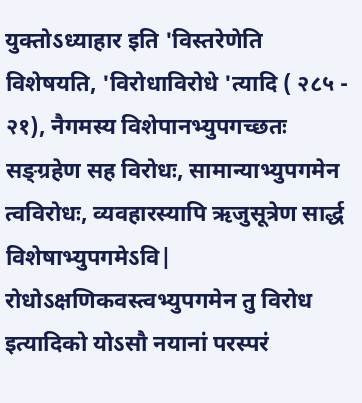युक्तोऽध्याहार इति 'विस्तरेणेति विशेषयति, 'विरोधाविरोधे 'त्यादि ( २८५ - २१), नैगमस्य विशेपानभ्युपगच्छतः सङ्ग्रहेण सह विरोधः, सामान्याभ्युपगमेन त्वविरोधः, व्यवहारस्यापि ऋजुसूत्रेण सार्द्ध विशेषाभ्युपगमेऽवि| रोधोऽक्षणिकवस्त्वभ्युपगमेन तु विरोध इत्यादिको योऽसौ नयानां परस्परं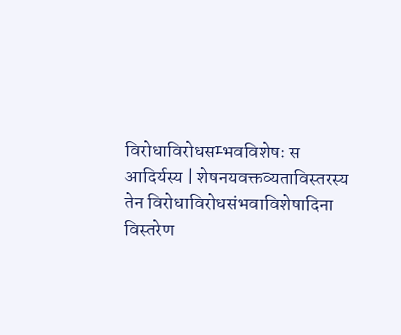विरोधाविरोधसम्भवविशेषः स आदिर्यस्य | शेषनयवक्तव्यताविस्तरस्य तेन विरोधाविरोधसंभवाविशेषादिना विस्तरेण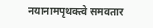नयानामपृथक्त्वे समवतार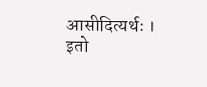आसीदित्यर्थः । इतो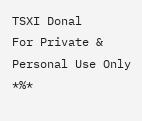TSXI Donal
For Private & Personal Use Only
*%*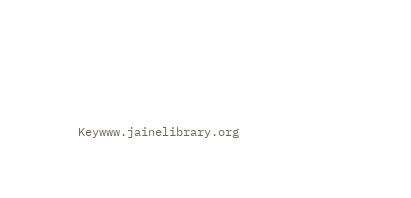Keywww.jainelibrary.org